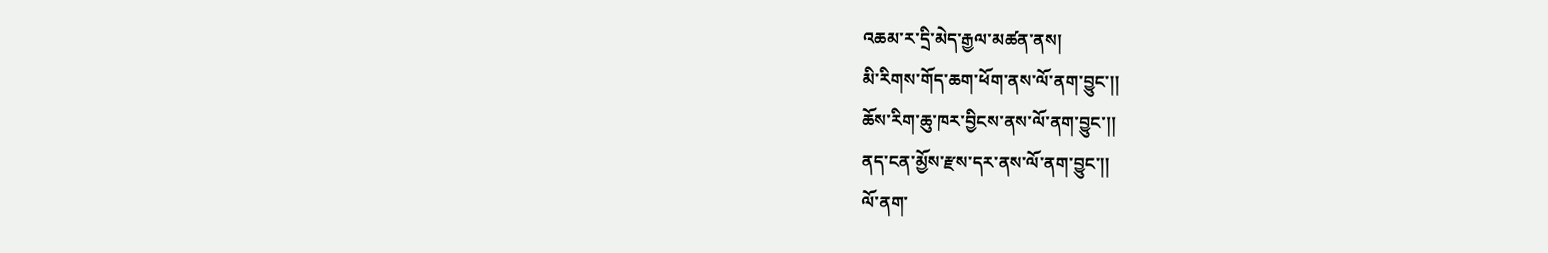འཆམ་ར་དྲི་མེད་རྒྱལ་མཚན་ནས།
མི་རིགས་གོད་ཆག་ཕོག་ནས་ལོ་ནག་བྱུང་།།
ཆོས་རིག་ཆུ་ཁར་བྱིངས་ནས་ལོ་ནག་བྱུང་།།
ནད་ངན་མྱོས་རྫས་དར་ནས་ལོ་ནག་བྱུང་།།
ལོ་ནག་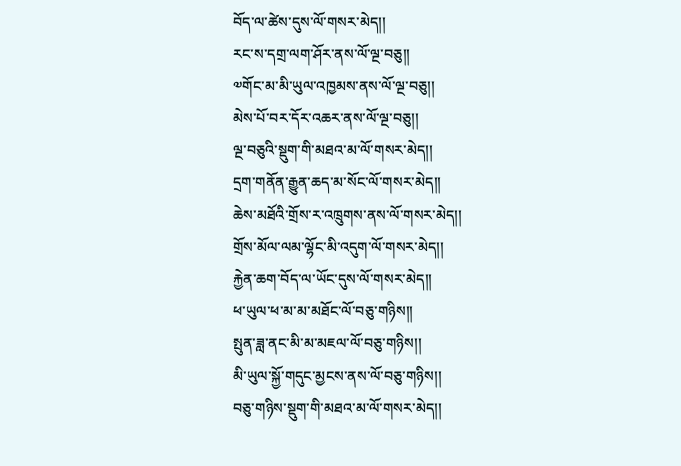བོད་ལ་ཚེས་དུས་ལོ་གསར་མེད།།
རང་ས་དགྲ་ལག་ཤོར་ནས་ལོ་ལྔ་བཅུ།།
༧གོང་མ་མི་ཡུལ་འཁྱམས་ནས་ལོ་ལྔ་བཅུ།།
མེས་པོ་བར་དོར་འཆར་ནས་ལོ་ལྔ་བཅུ།།
ལྔ་བཅུའི་སྡུག་གི་མཐའ་མ་ལོ་གསར་མེད།།
དྲག་གནོན་རྒྱུན་ཆད་མ་སོང་ལོ་གསར་མེད།།
ཆེས་མཐོའི་གྲོས་ར་འཁྲུགས་ནས་ལོ་གསར་མེད།།
གྲོས་མོལ་ལམ་ལྷོང་མི་འདུག་ལོ་གསར་མེད།།
རྐྱེན་ཆག་བོད་ལ་ཡོང་དུས་ལོ་གསར་མེད།།
ཕ་ཡུལ་ཕ་མ་མ་མཐོང་ལོ་བཅུ་གཉིས།།
སྤུན་ཟླ་ནང་མི་མ་མཇལ་ལོ་བཅུ་གཉིས།།
མི་ཡུལ་སྐྱོ་གདུང་མྱངས་ནས་ལོ་བཅུ་གཉིས།།
བཅུ་གཉིས་སྡུག་གི་མཐའ་མ་ལོ་གསར་མེད།།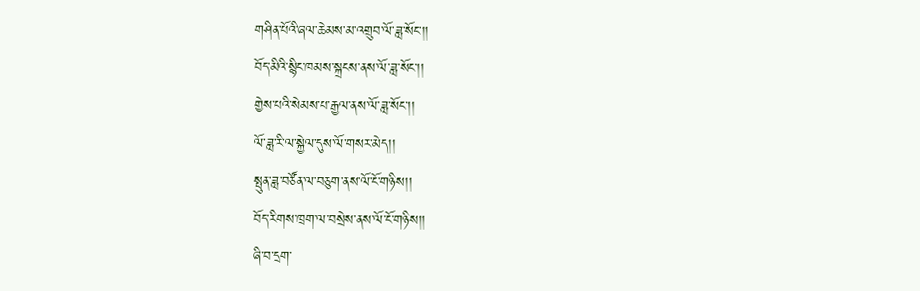གཤིན་པོའི་ཞལ་ཆེམས་མ་འགྲུབ་ལོ་ཟླ་སོང་།།
བོད་མིའི་སྙིང་ཁམས་སྐྲངས་ནས་ལོ་ཟླ་སོང་།།
གྱེས་པའི་སེམས་པ་རྒྱལ་ནས་ལོ་ཟླ་སོང་།།
ལོ་ཟླ་རི་ལ་སྐྱེལ་དུས་ལོ་གསར་མེད།།
སྤུན་ཟླ་བཙོན་ལ་བཅུག་ནས་ལོ་ངོ་གཉིས།།
བོད་རིགས་ཁྲག་ལ་བསྲེས་ནས་ལོ་ངོ་གཉིས།།
ཞི་བ་དྲག་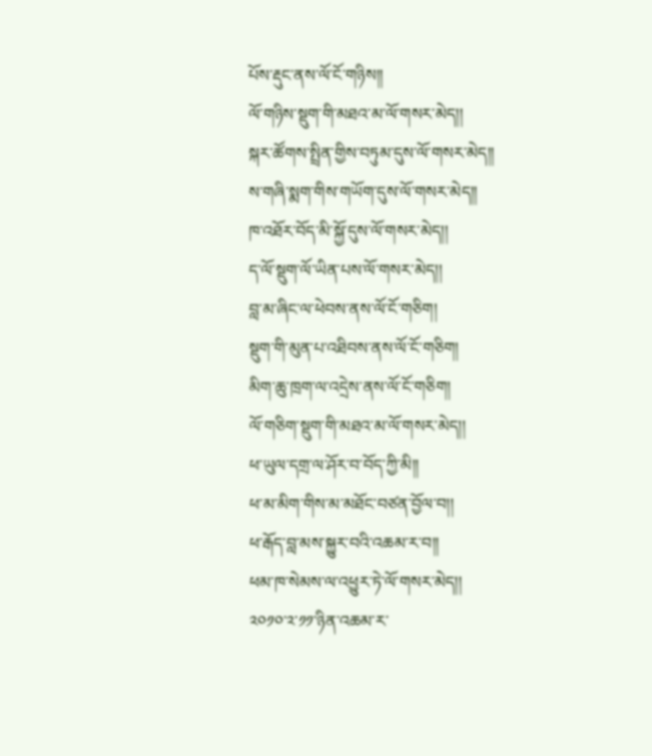པོས་རྡུང་ནས་ལོ་ངོ་གཉིས།།
ལོ་གཉིས་སྡུག་གི་མཐའ་མ་ལོ་གསར་མེད།།
སྐར་ཚོགས་སྤྲིན་གྱིས་བཏུམ་དུས་ལོ་གསར་མེད།།
ས་གཞི་སྨག་གིས་གཡོག་དུས་ལོ་གསར་མེད།།
ཁ་འཐོར་བོད་མི་སྐྱོ་དུས་ལོ་གསར་མེད།།
ད་ལོ་སྡུག་ལོ་ཡིན་པས་ལོ་གསར་མེད།།
བླ་མ་ཞིང་ལ་ཕེབས་ནས་ལོ་ངོ་གཅིག།
སྡུག་གི་མུན་པ་འཐིབས་ནས་ལོ་ངོ་གཅིག།
མིག་ཆུ་ཁྲག་ལ་འདྲེས་ནས་ལོ་ངོ་གཅིག།
ལོ་གཅིག་སྡུག་གི་མཐའ་མ་ལོ་གསར་མེད།།
ཕ་ཡུལ་དགྲ་ལ་ཤོར་བ་བོད་ཀྱི་མི།།
ཕ་མ་མིག་གིས་མ་མཐོང་བཙན་བྱོལ་བ།།
ཕ་རྒོད་བླ་མས་སྐྱུར་བའི་འཆམ་ར་བ།།
ཕམ་ཁ་སེམས་ལ་འཕྱུར་ཏེ་ལོ་གསར་མེད།།
༢༠༡༠་༢་༡༡་ཉིན་འཆམ་ར་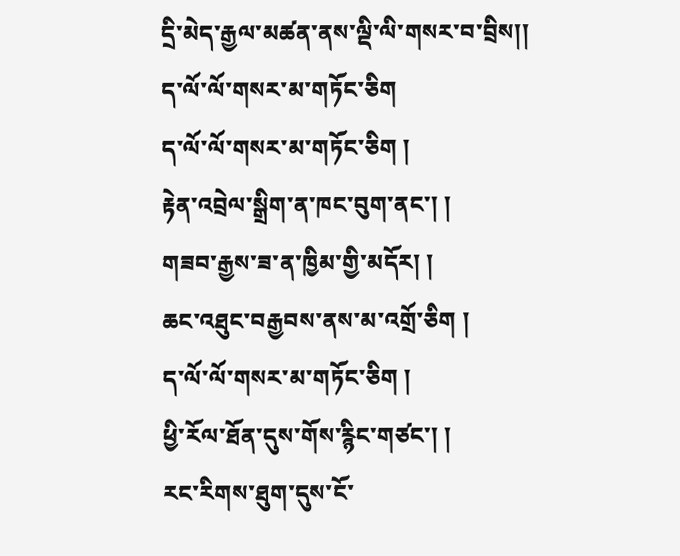དྲི་མེད་རྒྱལ་མཚན་ནས་ལྡི་ལི་གསར་བ་བྲིས།།
ད་ལོ་ལོ་གསར་མ་གཏོང་ཅིག
ད་ལོ་ལོ་གསར་མ་གཏོང་ཅིག །
རྟེན་འབྲེལ་སྒྲིག་ན་ཁང་བུག་ནང་། །
གཟབ་རྒྱས་ཟ་ན་ཁྱིམ་གྱི་མདོར། །
ཆང་འཐུང་བརྒྱབས་ནས་མ་འགྲོ་ཅིག །
ད་ལོ་ལོ་གསར་མ་གཏོང་ཅིག །
ཕྱི་རོལ་ཐོན་དུས་གོས་རྙིང་གཙང་། །
རང་རིགས་ཐུག་དུས་ངོ་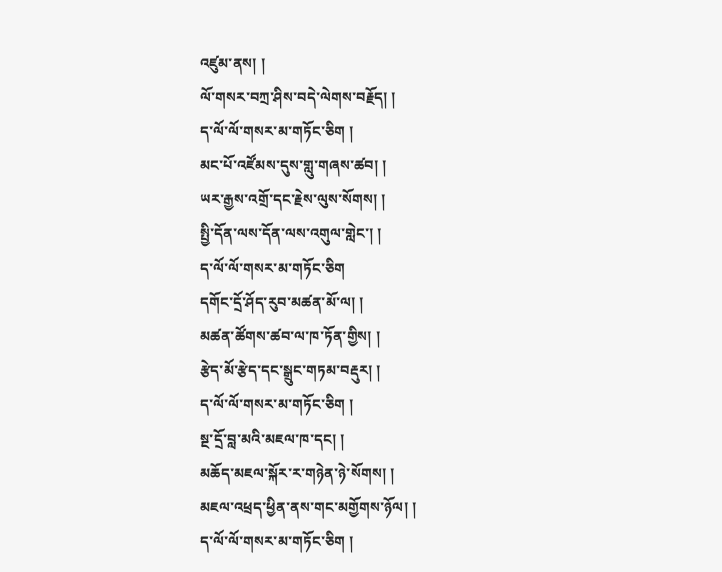འཛུམ་ནས། །
ལོ་གསར་བཀྲ་ཤིས་བདེ་ལེགས་བརྗོད། །
ད་ལོ་ལོ་གསར་མ་གཏོང་ཅིག །
མང་པོ་འཛོམས་དུས་གླུ་གཞས་ཚབ། །
ཡར་རྒྱས་འགྲོ་དང་རྗེས་ལུས་སོགས། །
སྤྱི་དོན་ལས་དོན་ལས་འགུལ་གླེང་། །
ད་ལོ་ལོ་གསར་མ་གཏོང་ཅིག
དགོང་དྲོ་ཤོད་རུབ་མཚན་མོ་ལ། །
མཚན་ཚོགས་ཚབ་ལ་ཁ་ཏོན་གྱིས། །
རྩེད་མོ་རྩེད་དང་སྒྲུང་གཏམ་བརྡུར། །
ད་ལོ་ལོ་གསར་མ་གཏོང་ཅིག །
སྔ་དྲོ་བླ་མའི་མཇལ་ཁ་དང། །
མཆོད་མཇལ་སྐོར་ར་གཉེན་ཉེ་སོགས། །
མཇལ་འཕྲད་ཕྱིན་ནས་གང་མགྱོགས་ཉོལ། །
ད་ལོ་ལོ་གསར་མ་གཏོང་ཅིག །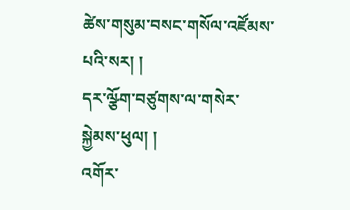ཚེས་གསུམ་བསང་གསོལ་འཛོམས་པའི་སར། །
དར་ལྩོག་བཙུགས་ལ་གསེར་སྐྱེམས་ཕུལ། །
འགོར་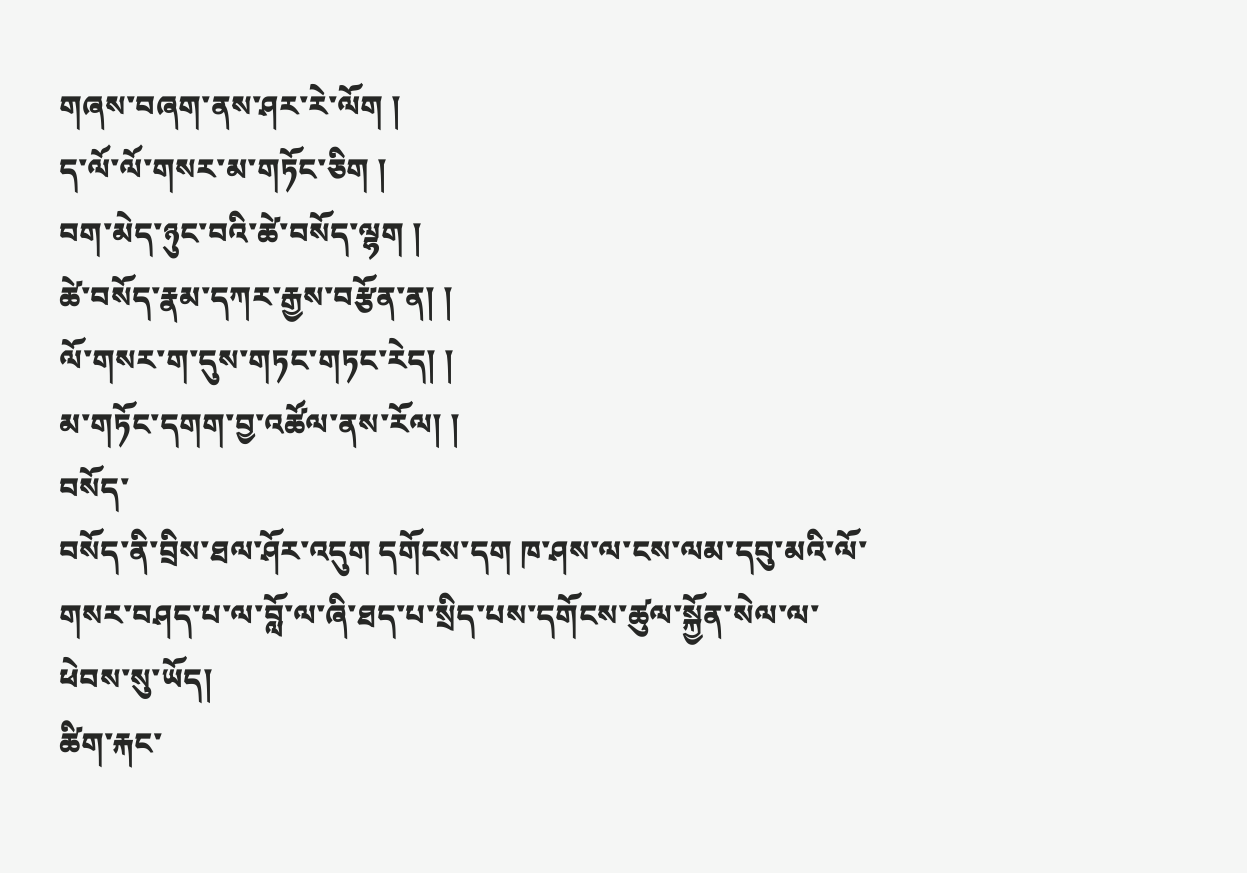གཞས་བཞག་ནས་ཤར་རེ་ལོག །
ད་ལོ་ལོ་གསར་མ་གཏོང་ཅིག །
བག་མེད་ཉུང་བའི་ཚེ་བསོད་ལྷག །
ཚེ་བསོད་རྣམ་དཀར་རྒྱས་བརྩོན་ན། །
ལོ་གསར་ག་དུས་གཏང་གཏང་རེད། །
མ་གཏོང་དགག་བྱ་འཚོལ་ནས་རོལ། །
བསོད་
བསོད་ནི་བྲིས་ཐལ་ཤོར་འདུག དགོངས་དག ཁ་ཤས་ལ་ངས་ལམ་དབུ་མའི་ལོ་གསར་བཤད་པ་ལ་བློ་ལ་ཞི་ཐད་པ་སྲིད་པས་དགོངས་ཚུལ་སྐྱོན་སེལ་ལ་ཕེབས་སུ་ཡོད།
ཚིག་རྐང་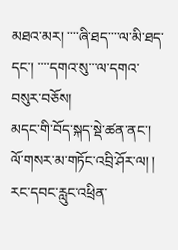མཐའ་མར། ་་་་ཞི་ཐད་་་་ལ་མི་ཐད་དང་། ་་་་དགའ་སུ་་་ལ་དགའ་བསུར་བཅོས།
མདང་གི་བོད་སྐད་སྡེ་ཚན་ནང་།
ལོ་གསར་མ་གཏོང་འབྲི་ཤོར་ལ། །
རང་དབང་རླུང་འཕྲིན་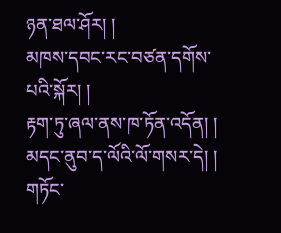ཉན་ཐལ་ཤོར། །
མཁས་དབང་རང་བཙན་དགོས་པའི་སྐོར། །
རྟག་ཏུ་ཞལ་ནས་ཁ་ཏོན་འདོན། །
མདང་ནུབ་ད་ལོའི་ལོ་གསར་དེ། །
གཏོང་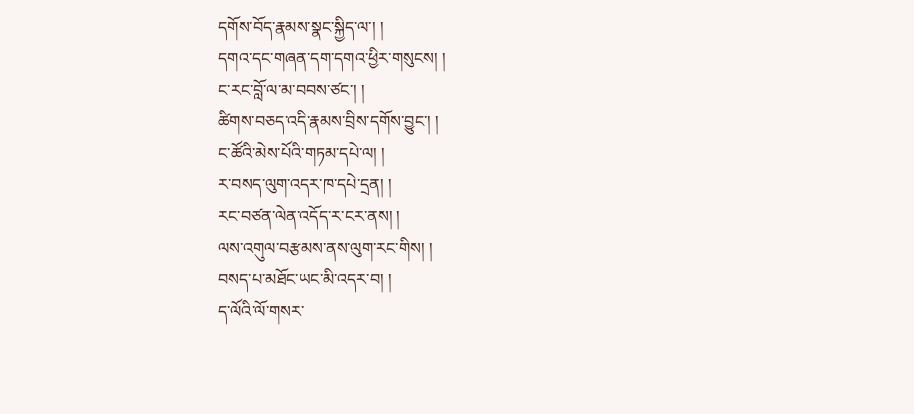དགོས་བོད་རྣམས་སྣང་སྐྱིད་ལ་། །
དགའ་དང་གཞན་དག་དགའ་ཕྱིར་གསུངས། །
ང་རང་བློ་ལ་མ་བབས་ཙང་། །
ཚིགས་བཅད་འདི་རྣམས་བྲིས་དགོས་བྱུང་། །
ང་ཚོའི་མེས་པོའི་གཏམ་དཔེ་ལ། །
ར་བསད་ལུག་འདར་ཁ་དཔེ་དྲན། །
རང་བཙན་ལེན་འདོད་ར་ངར་ནས། །
ལས་འགུལ་བརྩམས་ནས་ལུག་རང་གིས། །
བསད་པ་མཐོང་ཡང་མི་འདར་བ། །
ད་ལོའི་ལོ་གསར་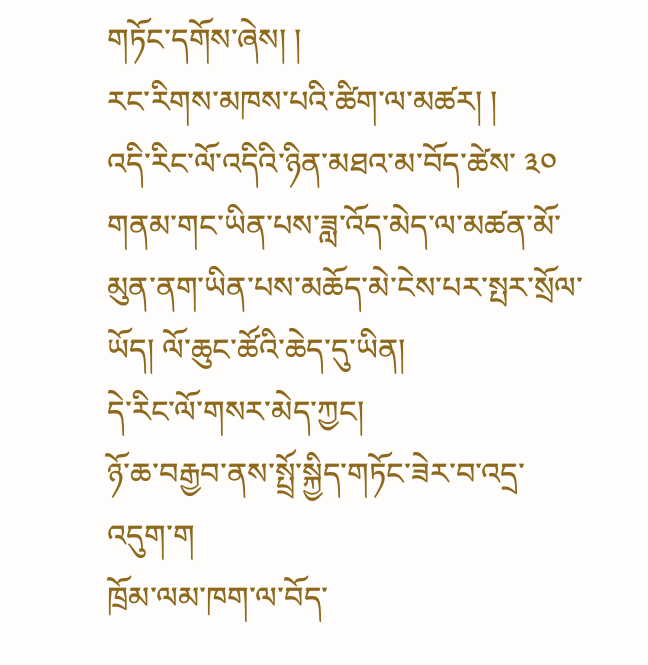གཏོང་དགོས་ཞེས། །
རང་རིགས་མཁས་པའི་ཚིག་ལ་མཚར། །
འདི་རིང་ལོ་འདིའི་ཉིན་མཐའ་མ་བོད་ཚེས་ ༣༠ གནམ་གང་ཡིན་པས་ཟླ་འོད་མེད་ལ་མཚན་མོ་མུན་ནག་ཡིན་པས་མཆོད་མེ་ངེས་པར་སྤར་སྲོལ་ཡོད། ལོ་ཆུང་ཚོའི་ཆེད་དུ་ཡིན།
དེ་རིང་ལོ་གསར་མེད་ཀྱང།
ཉོ་ཆ་བརྒྱབ་ནས་སྤྲོ་སྐྱིད་གཏོང་ཟེར་བ་འདྲ་འདུག་ག
ཁྲོམ་ལམ་ཁག་ལ་བོད་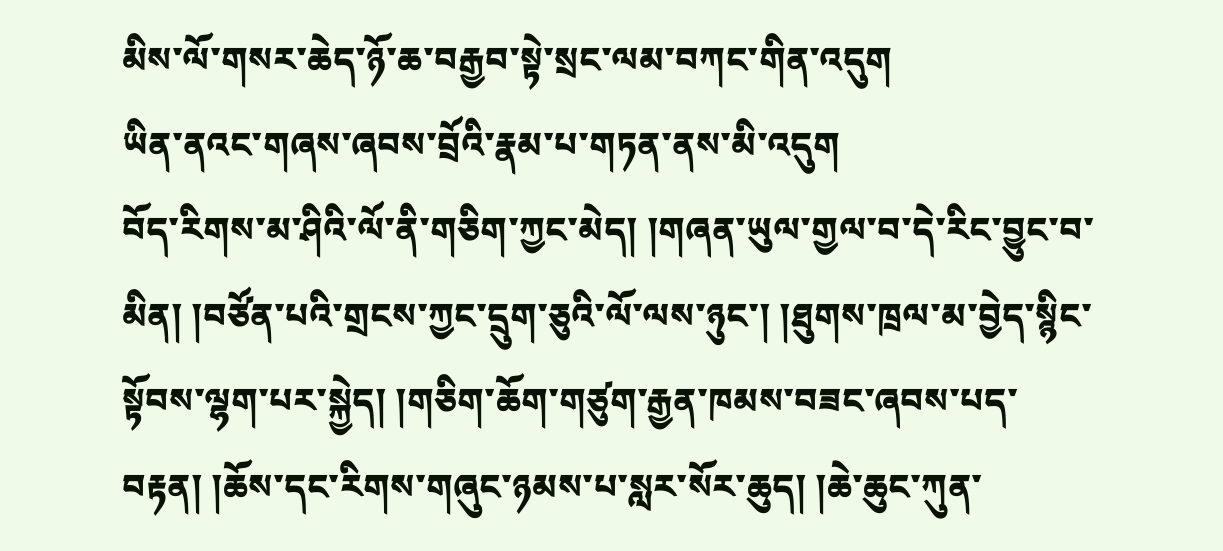མིས་ལོ་གསར་ཆེད་ཉོ་ཆ་བརྒྱབ་སྟེ་སྲང་ལམ་བཀང་གིན་འདུག
ཡིན་ནའང་གཞས་ཞབས་བྲོའི་རྣམ་པ་གཏན་ནས་མི་འདུག
བོད་རིགས་མ་ཤིའི་ལོ་ནི་གཅིག་ཀྱང་མེད། །གཞན་ཡུལ་གྱལ་བ་དེ་རིང་བྱུང་བ་མིན། །བཙོན་པའི་གྲངས་ཀྱང་དྲུག་ཅུའི་ལོ་ལས་ཉུང་། །ཐུགས་ཁྲལ་མ་བྱེད་སྙིང་སྟོབས་ལྷག་པར་སྐྱེད། །གཅིག་ཆོག་གཙུག་རྒྱན་ཁམས་བཟང་ཞབས་པད་བརྟན། །ཆོས་དང་རིགས་གཞུང་ཉམས་པ་སླར་སོར་ཆུད། །ཆེ་ཆུང་ཀུན་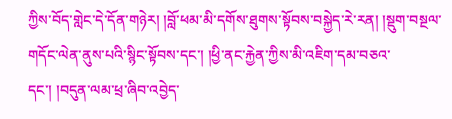ཀྱིས་བོད་གླེང་དེ་དོན་གཉེར། །བློ་ཕམ་མི་དགོས་ཐུགས་སྟོབས་བསྐྱེད་རེ་རན། །སྡུག་བསྔལ་གདོང་ལེན་ནུས་པའི་སྙིང་སྟོབས་དང་། །ཕྱི་ནང་རྐྱེན་ཀྱིས་མི་འཇིག་དམ་བཅའ་དང་། །བདུན་ལམ་ཕྲ་ཞིབ་འབྱེད་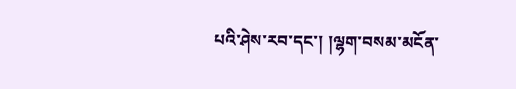པའི་ཤེས་རབ་དང་། །ལྷག་བསམ་མངོན་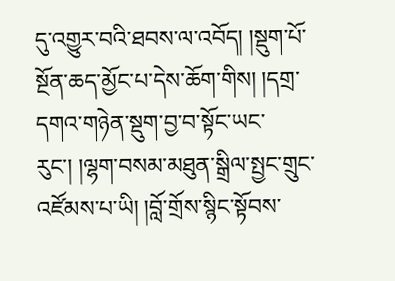དུ་འགྱུར་བའི་ཐབས་ལ་འབོད། །སྡུག་པོ་སྔོན་ཆད་མྱོང་པ་དེས་ཆོག་གིས། །དགྲ་དགའ་གཉེན་སྡུག་བྱ་བ་སྟོང་ཡང་རུང་། །ལྷག་བསམ་མཐུན་སྒྲིལ་སྤྱང་གྲུང་འཛོམས་པ་ཡི། །བློ་གྲོས་སྙིང་སྟོབས་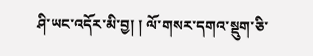ཤི་ཡང་འདོར་མི་བྱ། ། ལོ་གསཪ་དགའ་སྡུག་ཅི་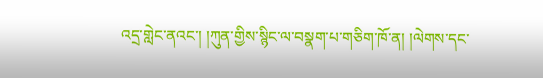འདྲ་གླེང་ནའང་། །ཀུན་གྱིས་སྙིང་ལ་བསྣག་པ་གཅིག་ཁོ་ན། །ལེགས་དང་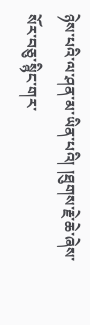ཉེས་པའི་ལ་ཤན་མ་ཡིན་པའི། །ཐུགས་རྗེ་ཆེ་ཞེས་སོར་བཅུ་སྙིང་གར་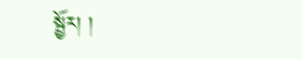སྦྱོར། །